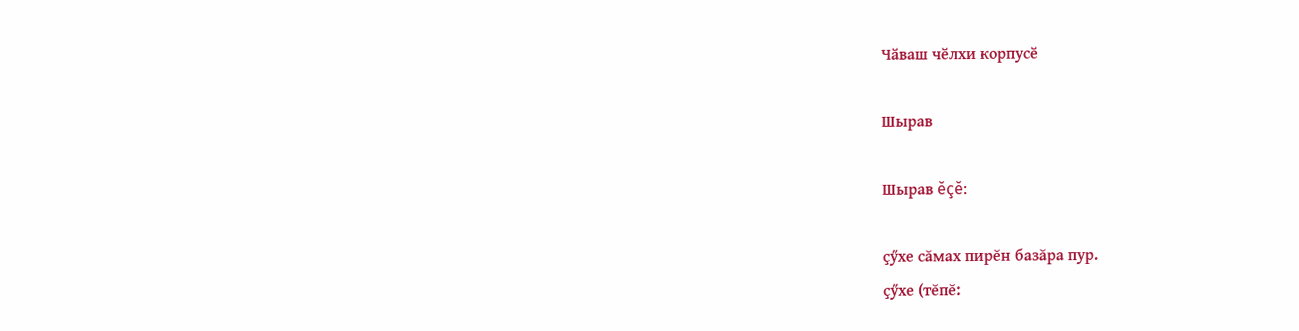Чӑваш чӗлхи корпусӗ

Шырав

Шырав ĕçĕ:

ҫӳхе сăмах пирĕн базăра пур.
ҫӳхе (тĕпĕ: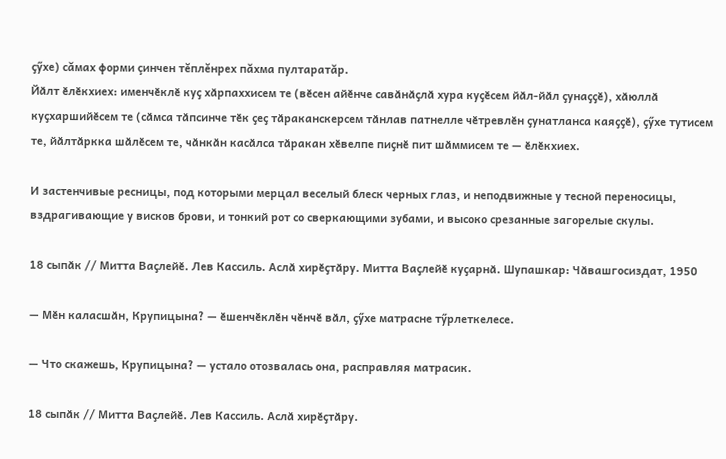ҫӳхе) сăмах форми çинчен тĕплĕнрех пăхма пултаратăр.
Йӑлт ӗлӗкхиех: именчӗклӗ куҫ хӑрпаххисем те (вӗсен айӗнче савӑнӑҫлӑ хура куҫӗсем йӑл-йӑл ҫунаҫҫӗ), хӑюллӑ куҫхаршийӗсем те (сӑмса тӑпсинче тӗк ҫеҫ тӑраканскерсем тӑнлав патнелле чӗтревлӗн ҫунатланса каяҫҫӗ), ҫӳхе тутисем те, йӑлтӑркка шӑлӗсем те, чӑнкӑн касӑлса тӑракан хӗвелпе пиҫнӗ пит шӑммисем те — ӗлӗкхиех.

И застенчивые ресницы, под которыми мерцал веселый блеск черных глаз, и неподвижные у тесной переносицы, вздрагивающие у висков брови, и тонкий рот со сверкающими зубами, и высоко срезанные загорелые скулы.

18 сыпӑк // Митта Ваҫлейӗ. Лев Кассиль. Аслӑ хирӗҫтӑру. Митта Ваҫлейӗ куҫарнӑ. Шупашкар: Чӑвашгосиздат, 1950

— Мӗн каласшӑн, Крупицына? — ӗшенчӗклӗн чӗнчӗ вӑл, ҫӳхе матрасне тӳрлеткелесе.

— Что скажешь, Крупицына? — устало отозвалась она, расправляя матрасик.

18 сыпӑк // Митта Ваҫлейӗ. Лев Кассиль. Аслӑ хирӗҫтӑру.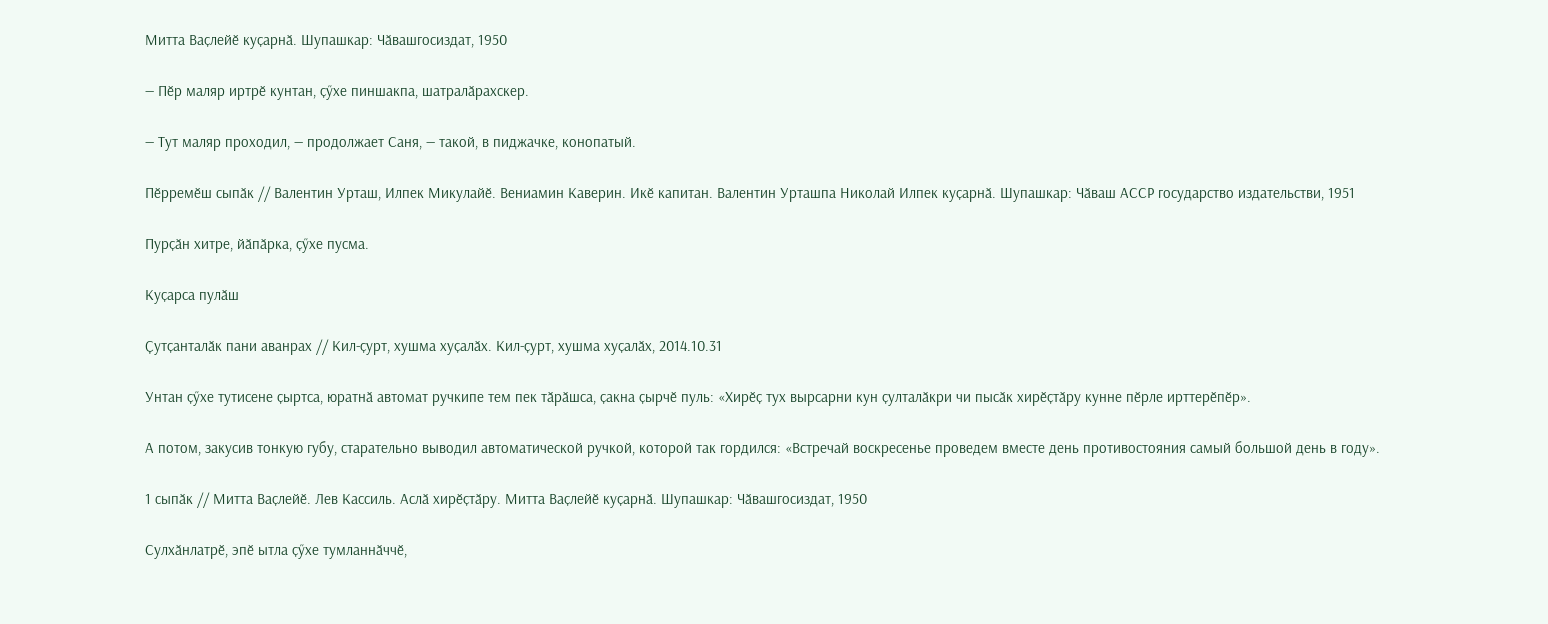Митта Ваҫлейӗ куҫарнӑ. Шупашкар: Чӑвашгосиздат, 1950

— Пӗр маляр иртрӗ кунтан, ҫӳхе пиншакпа, шатралӑрахскер.

— Тут маляр проходил, — продолжает Саня, — такой, в пиджачке, конопатый.

Пӗрремӗш сыпӑк // Валентин Урташ, Илпек Микулайӗ. Вениамин Каверин. Икӗ капитан. Валентин Урташпа Николай Илпек куҫарнӑ. Шупашкар: Чӑваш АССР государство издательстви, 1951

Пурҫӑн хитре, йӑпӑрка, ҫӳхе пусма.

Куҫарса пулӑш

Ҫутҫанталӑк пани аванрах // Кил-ҫурт, хушма хуҫалӑх. Кил-ҫурт, хушма хуҫалӑх, 2014.10.31

Унтан ҫӳхе тутисене ҫыртса, юратнӑ автомат ручкипе тем пек тӑрӑшса, ҫакна ҫырчӗ пуль: «Хирӗҫ тух вырсарни кун ҫулталӑкри чи пысӑк хирӗҫтӑру кунне пӗрле ирттерӗпӗр».

А потом, закусив тонкую губу, старательно выводил автоматической ручкой, которой так гордился: «Встречай воскресенье проведем вместе день противостояния самый большой день в году».

1 сыпӑк // Митта Ваҫлейӗ. Лев Кассиль. Аслӑ хирӗҫтӑру. Митта Ваҫлейӗ куҫарнӑ. Шупашкар: Чӑвашгосиздат, 1950

Сулхӑнлатрӗ, эпӗ ытла ҫӳхе тумланнӑччӗ,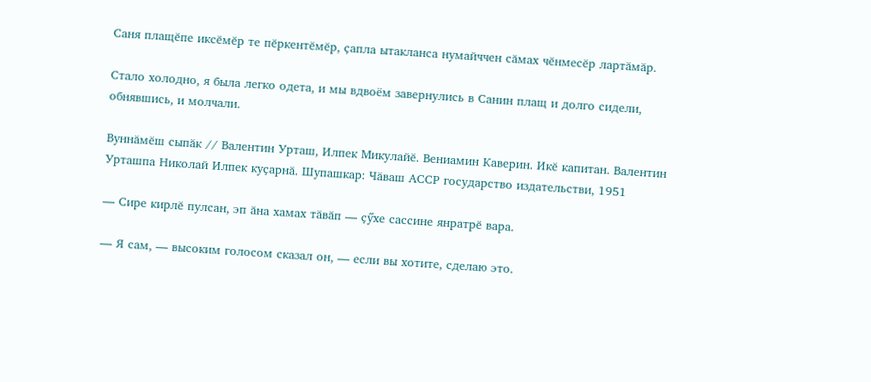Саня плащӗпе иксӗмӗр те пӗркентӗмӗр, ҫапла ытакланса нумайччен сӑмах чӗнмесӗр лартӑмӑр.

Стало холодно, я была легко одета, и мы вдвоём завернулись в Санин плащ и долго сидели, обнявшись, и молчали.

Вуннӑмӗш сыпӑк // Валентин Урташ, Илпек Микулайӗ. Вениамин Каверин. Икӗ капитан. Валентин Урташпа Николай Илпек куҫарнӑ. Шупашкар: Чӑваш АССР государство издательстви, 1951

— Сире кирлӗ пулсан, эп ӑна хамах тӑвӑп — ҫӳхе сассине янратрӗ вара.

— Я сам, — высоким голосом сказал он, — если вы хотите, сделаю это.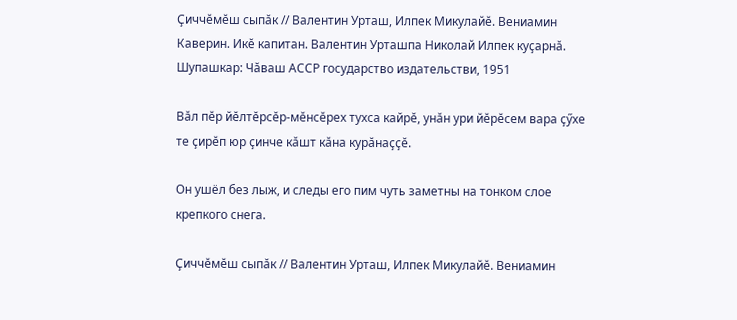Ҫиччӗмӗш сыпӑк // Валентин Урташ, Илпек Микулайӗ. Вениамин Каверин. Икӗ капитан. Валентин Урташпа Николай Илпек куҫарнӑ. Шупашкар: Чӑваш АССР государство издательстви, 1951

Вӑл пӗр йӗлтӗрсӗр-мӗнсӗрех тухса кайрӗ, унӑн ури йӗрӗсем вара ҫӳхе те ҫирӗп юр ҫинче кӑшт кӑна курӑнаҫҫӗ.

Он ушёл без лыж, и следы его пим чуть заметны на тонком слое крепкого снега.

Ҫиччӗмӗш сыпӑк // Валентин Урташ, Илпек Микулайӗ. Вениамин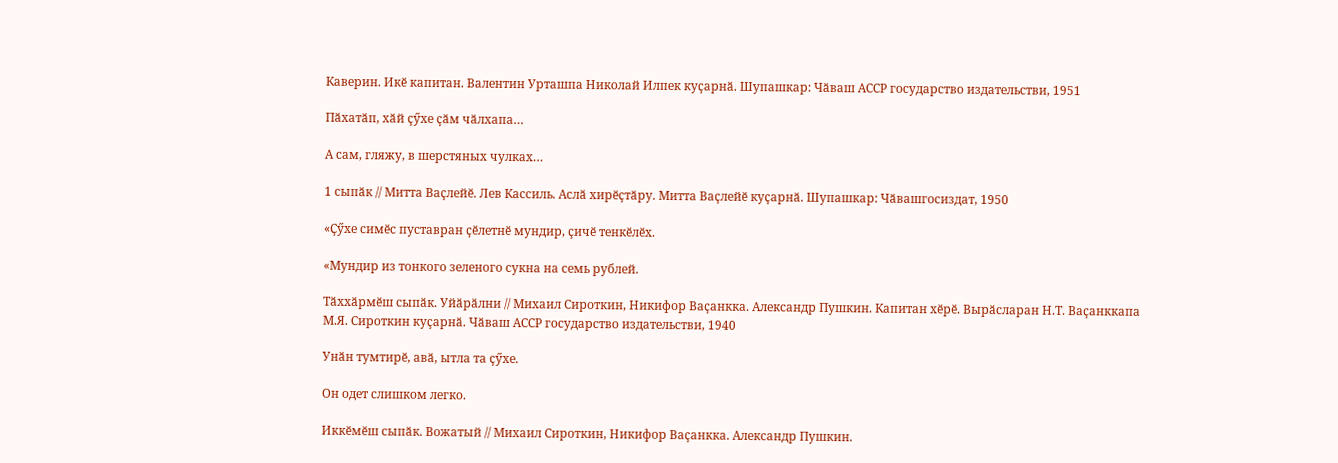Каверин. Икӗ капитан. Валентин Урташпа Николай Илпек куҫарнӑ. Шупашкар: Чӑваш АССР государство издательстви, 1951

Пӑхатӑп, хӑй ҫӳхе ҫӑм чӑлхапа…

А сам, гляжу, в шерстяных чулках…

1 сыпӑк // Митта Ваҫлейӗ. Лев Кассиль. Аслӑ хирӗҫтӑру. Митта Ваҫлейӗ куҫарнӑ. Шупашкар: Чӑвашгосиздат, 1950

«Ҫӳхе симӗс пуставран ҫӗлетнӗ мундир, ҫичӗ тенкӗлӗх.

«Мундир из тонкого зеленого сукна на семь рублей.

Тӑххӑрмӗш сыпӑк. Уйӑрӑлни // Михаил Сироткин, Никифор Ваҫанкка. Александр Пушкин. Капитан хӗрӗ. Вырӑсларан Н.Т. Ваҫанккапа М.Я. Сироткин куҫарнӑ. Чӑваш АССР государство издательстви, 1940

Унӑн тумтирӗ, авӑ, ытла та ҫӳхе.

Он одет слишком легко.

Иккӗмӗш сыпӑк. Вожатый // Михаил Сироткин, Никифор Ваҫанкка. Александр Пушкин.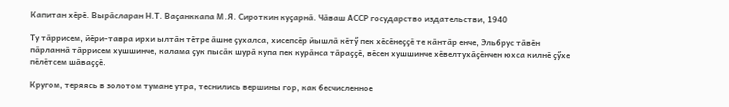Капитан хӗрӗ. Вырӑсларан Н.Т. Ваҫанккапа М.Я. Сироткин куҫарнӑ. Чӑваш АССР государство издательстви, 1940

Ту тӑррисем, йӗри-тавра ирхи ылтӑн тӗтре ӑшне ҫухалса, хисепсӗр йышлӑ кӗтӳ пек хӗсӗнеҫҫӗ те кӑнтӑр енче, Эльбрус тӑвӗн пӑрланнӑ тӑррисем хушшинче, калама ҫук пысӑк шурӑ купа пек курӑнса тӑраҫҫӗ, вӗсен хушшинче хӗвелтухӑҫӗнчен юхса килнӗ ҫӳхе пӗлӗтсем шӑваҫҫӗ.

Кругом, теряясь в золотом тумане утра, теснились вершины гор, как бесчисленное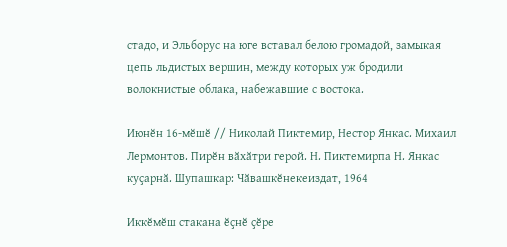стадо, и Эльборус на юге вставал белою громадой, замыкая цепь льдистых вершин, между которых уж бродили волокнистые облака, набежавшие с востока.

Июнӗн 16-мӗшӗ // Николай Пиктемир, Нестор Янкас. Михаил Лермонтов. Пирӗн вӑхӑтри герой. Н. Пиктемирпа Н. Янкас куҫарнӑ. Шупашкар: Чӑвашкӗнекеиздат, 1964

Иккӗмӗш стакана ӗҫнӗ ҫӗре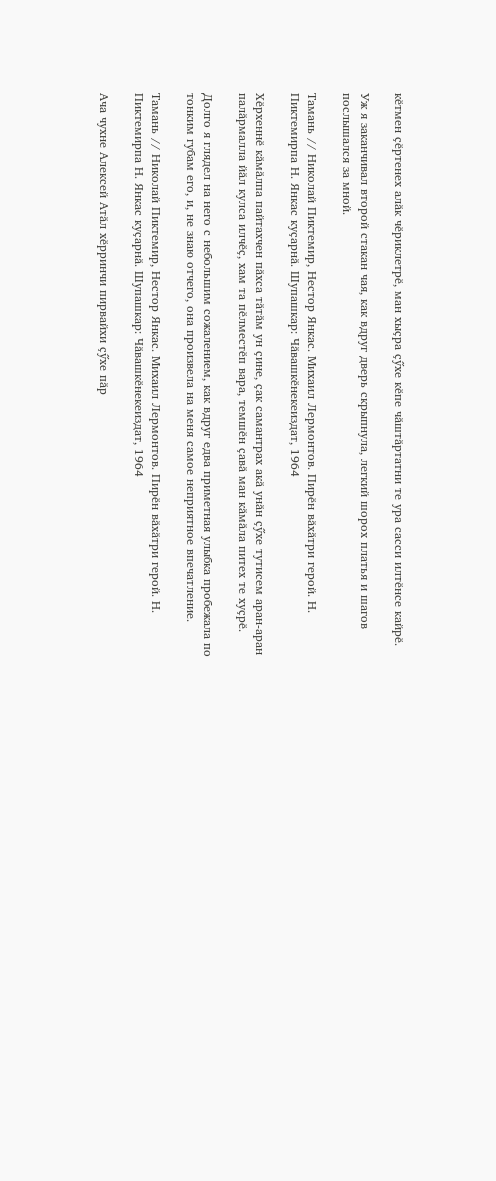кӗтмен ҫӗртенех алӑк чӗриклетрӗ, ман хыҫра ҫӳхе кӗпе чӑштӑртатни те ура сасси илтӗнсе кайрӗ.

Уж я заканчивал второй стакан чая, как вдруг дверь скрыпнула, легкий шорох платья и шагов послышался за мной.

Тамань // Николай Пиктемир, Нестор Янкас. Михаил Лермонтов. Пирӗн вӑхӑтри герой. Н. Пиктемирпа Н. Янкас куҫарнӑ. Шупашкар: Чӑвашкӗнекеиздат, 1964

Хӗрхеннӗ кӑмӑлпа пайтахчен пӑхса тӑтӑм ун ҫине, ҫак самантрах акӑ унӑн ҫӳхе тутисем аран-аран палӑрмалла йӑл кулса илчӗҫ, хам та пӗлместӗп вара, темшӗн ҫавӑ ман кӑмӑла питех те хуҫрӗ.

Долго я глядел на него с небольшим сожалением, как вдруг едва приметная улыбка пробежала по тонким губам его, и, не знаю отчего, она произвела на меня самое неприятное впечатление.

Тамань // Николай Пиктемир, Нестор Янкас. Михаил Лермонтов. Пирӗн вӑхӑтри герой. Н. Пиктемирпа Н. Янкас куҫарнӑ. Шупашкар: Чӑвашкӗнекеиздат, 1964

Ача чухне Алексей Атӑл хӗрринчи пирвайхи ҫӳхе пӑр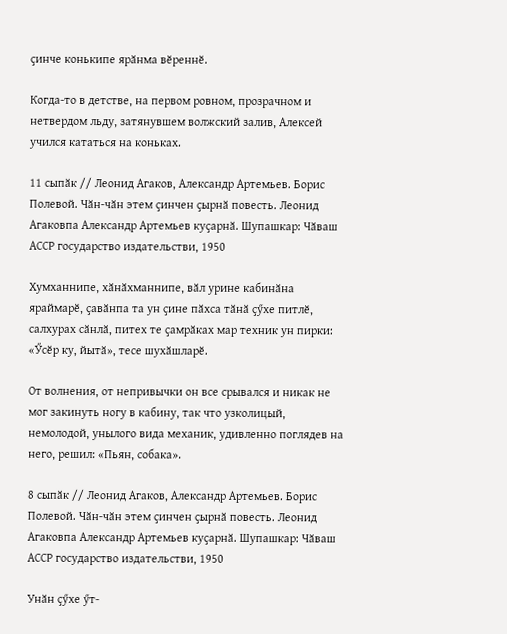ҫинче конькипе ярӑнма вӗреннӗ.

Когда-то в детстве, на первом ровном, прозрачном и нетвердом льду, затянувшем волжский залив, Алексей учился кататься на коньках.

11 сыпӑк // Леонид Агаков, Александр Артемьев. Борис Полевой. Чӑн-чӑн этем ҫинчен ҫырнӑ повесть. Леонид Агаковпа Александр Артемьев куҫарнӑ. Шупашкар: Чӑваш АССР государство издательстви, 1950

Хумханнипе, хӑнӑхманнипе, вӑл урине кабинӑна яраймарӗ, ҫавӑнпа та ун ҫине пӑхса тӑнӑ ҫӳхе питлӗ, салхурах сӑнлӑ, питех те ҫамрӑках мар техник ун пирки: «Ӳсӗр ку, йытӑ», тесе шухӑшларӗ.

От волнения, от непривычки он все срывался и никак не мог закинуть ногу в кабину, так что узколицый, немолодой, унылого вида механик, удивленно поглядев на него, решил: «Пьян, собака».

8 сыпӑк // Леонид Агаков, Александр Артемьев. Борис Полевой. Чӑн-чӑн этем ҫинчен ҫырнӑ повесть. Леонид Агаковпа Александр Артемьев куҫарнӑ. Шупашкар: Чӑваш АССР государство издательстви, 1950

Унӑн ҫӳхе ӳт-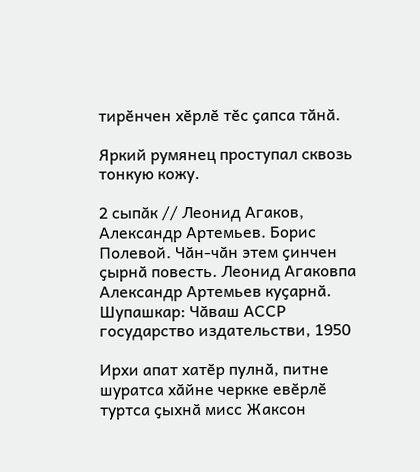тирӗнчен хӗрлӗ тӗс ҫапса тӑнӑ.

Яркий румянец проступал сквозь тонкую кожу.

2 сыпӑк // Леонид Агаков, Александр Артемьев. Борис Полевой. Чӑн-чӑн этем ҫинчен ҫырнӑ повесть. Леонид Агаковпа Александр Артемьев куҫарнӑ. Шупашкар: Чӑваш АССР государство издательстви, 1950

Ирхи апат хатӗр пулнӑ, питне шуратса хӑйне черкке евӗрлӗ туртса ҫыхнӑ мисс Жаксон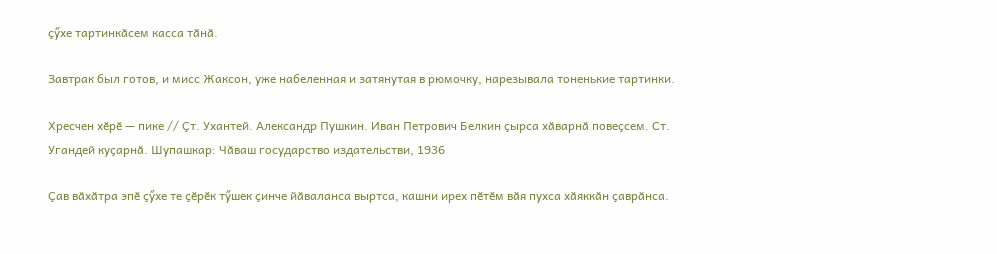ҫӳхе тартинкӑсем касса тӑнӑ.

Завтрак был готов, и мисс Жаксон, уже набеленная и затянутая в рюмочку, нарезывала тоненькие тартинки.

Хресчен хӗрӗ — пике // Ҫт. Ухантей. Александр Пушкин. Иван Петрович Белкин ҫырса хӑварнӑ повеҫсем. Ст. Угандей куҫарнӑ. Шупашкар: Чӑваш государство издательстви, 1936

Ҫав вӑхӑтра эпӗ ҫӳхе те ҫӗрӗк тӳшек ҫинче йӑваланса выртса, кашни ирех пӗтӗм вӑя пухса хӑяккӑн ҫаврӑнса.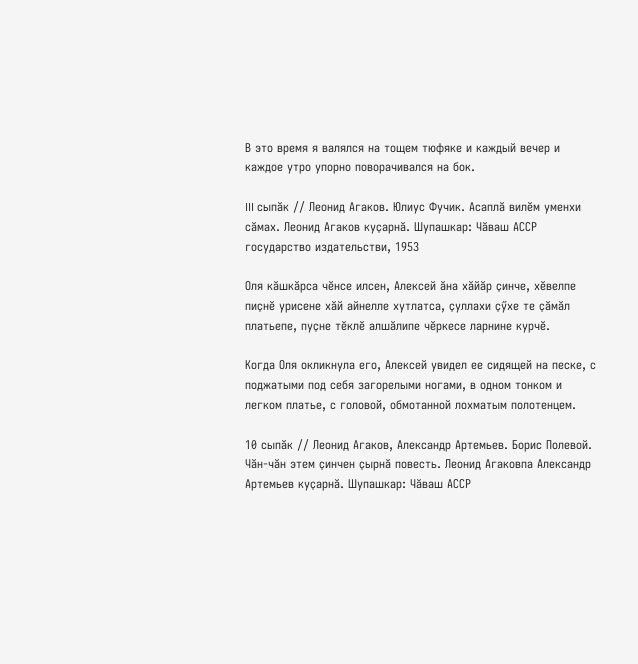В это время я валялся на тощем тюфяке и каждый вечер и каждое утро упорно поворачивался на бок.

III сыпӑк // Леонид Агаков. Юлиус Фучик. Асаплӑ вилӗм уменхи сӑмах. Леонид Агаков куҫарнӑ. Шупашкар: Чӑваш АССР государство издательстви, 1953

Оля кӑшкӑрса чӗнсе илсен, Алексей ӑна хӑйӑр ҫинче, хӗвелпе пиҫнӗ урисене хӑй айнелле хутлатса, ҫуллахи ҫӳхе те ҫӑмӑл платьепе, пуҫне тӗклӗ алшӑлипе чӗркесе ларнине курчӗ.

Когда Оля окликнула его, Алексей увидел ее сидящей на песке, с поджатыми под себя загорелыми ногами, в одном тонком и легком платье, с головой, обмотанной лохматым полотенцем.

10 сыпӑк // Леонид Агаков, Александр Артемьев. Борис Полевой. Чӑн-чӑн этем ҫинчен ҫырнӑ повесть. Леонид Агаковпа Александр Артемьев куҫарнӑ. Шупашкар: Чӑваш АССР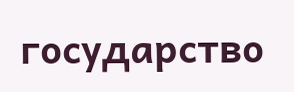государство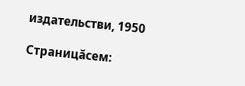издательстви, 1950

Страницăсем: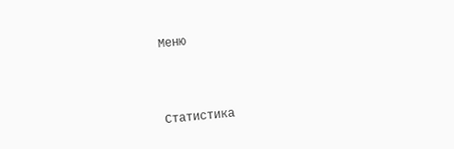Меню



Статистика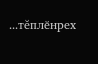...тĕплӗнрех